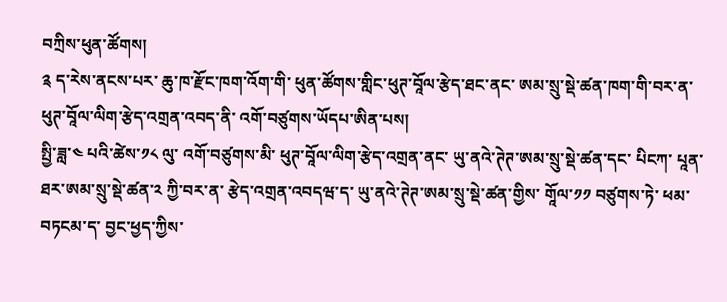བཀྲིས་ཕུན་ཚོགས།
༉ ད་རེས་ནངས་པར་ ཆུ་ཁ་རྫོང་ཁག་འོག་གི་ ཕུན་ཚོགས་གླིང་ཕུཊ་བཱོལ་རྩེད་ཐང་ནང་ ཨམ་སྲུ་སྡེ་ཚན་ཁག་གི་བར་ན་ ཕུཊ་བཱོལ་ལིག་རྩེད་འགྲན་འབད་ནི་ འགོ་བཙུགས་ཡོདཔ་ཨིན་པས།
སྤྱི་ཟླ་༤ པའི་ཚེས་༡༨ ལུ་ འགོ་བཙུགས་མི་ ཕུཊ་བཱོལ་ལིག་རྩེད་འགྲན་ནང་ ཡུ་ནའེ་ཊེཊ་ཨམ་སྲུ་སྡེ་ཚན་དང་ པིངཀ་ པཱན་ཐར་ཨམ་སྲུ་སྡེ་ཚན་༢ ཀྱི་བར་ན་ རྩེད་འགྲན་འབདཝ་ད་ ཡུ་ནའེ་ཊེཊ་ཨམ་སྲུ་སྡེ་ཚན་གྱིས་ གཱོལ་༡༡ བཙུགས་ཏེ་ ཕམ་བཏངམ་ད་ བྱང་ཕྱད་ཀྱིས་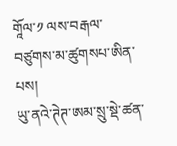གཱོལ་༡ ལས་བརྒལ་བཙུགས་མ་ཚུགསཔ་ཨིན་པས།
ཡུ་ནའེ་ཊེཊ་ཨམ་སྲུ་སྡེ་ཚན་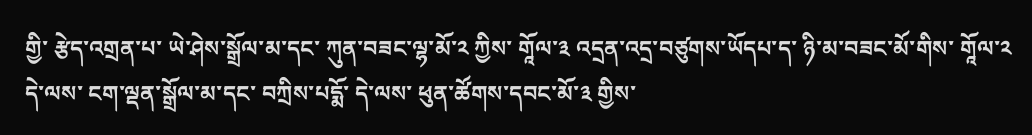གྱི་ རྩེད་འགྲན་པ་ ཡེ་ཤེས་སྒྲོལ་མ་དང་ ཀུན་བཟང་ལྷ་མོ་༢ ཀྱིས་ གཱོལ་༣ འདྲན་འདྲ་བཙུགས་ཡོདཔ་ད་ ཉི་མ་བཟང་མོ་གིས་ གཱོལ་༢ དེ་ལས་ ངག་ལྡན་སྒྲོལ་མ་དང་ བཀྲིས་པདྨོ་ དེ་ལས་ ཕུན་ཚོགས་དབང་མོ་༣ གྱིས་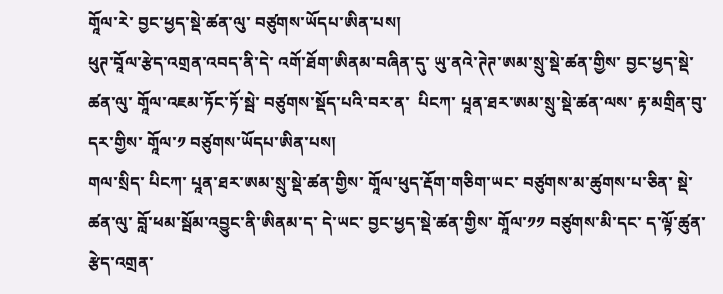གཱོལ་རེ་ བྱང་ཕྱད་སྡེ་ཚན་ལུ་ བཙུགས་ཡོདཔ་ཨིན་པས།
ཕུཊ་བཱོལ་རྩེད་འགྲན་འབད་ནི་དེ་ འགོ་ཐོག་ཨིནམ་བཞིན་དུ་ ཡུ་ནའེ་ཊེཊ་ཨམ་སྲུ་སྡེ་ཚན་གྱིས་ བྱང་ཕྱད་སྡེ་ཚན་ལུ་ གཱོལ་འཇམ་ཏོང་ཏོ་སྦེ་ བཙུགས་སྡོད་པའི་བར་ན་  པིངཀ་ པཱན་ཐར་ཨམ་སྲུ་སྡེ་ཚན་ལས་ རྟ་མགྲིན་བུ་དར་གྱིས་ གཱོལ་༡ བཙུགས་ཡོདཔ་ཨིན་པས།
གལ་སྲིད་ པིངཀ་ པཱན་ཐར་ཨམ་སྲུ་སྡེ་ཚན་གྱིས་ གཱོལ་ཕུད་རྡོག་གཅིག་ཡང་ བཙུགས་མ་ཚུགས་པ་ཅིན་ སྡེ་ཚན་ལུ་ བློ་ཕམ་སྦོམ་འབྱུང་ནི་ཨིནམ་ད་ དེ་ཡང་ བྱང་ཕྱད་སྡེ་ཚན་གྱིས་ གཱོལ་༡༡ བཙུགས་མི་དང་ ད་ལྟོ་ཚུན་ རྩེད་འགྲན་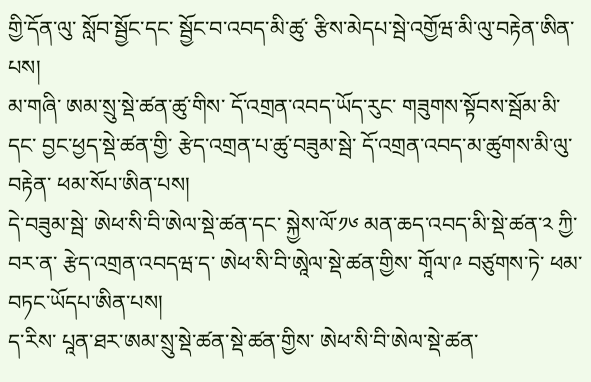གྱི་དོན་ལུ་ སློབ་སྦྱོང་དང་ སྦྱོང་བ་འབད་མི་ཚུ་ རྩིས་མེདཔ་སྦེ་འགྱོཝ་མི་ལུ་བརྟེན་ཨིན་པས།
མ་གཞི་ ཨམ་སྲུ་སྡེ་ཚན་ཚུ་གིས་ དོ་འགྲན་འབད་ཡོད་རུང་ གཟུགས་སྟོབས་སྦོམ་མི་དང་ བྱང་ཕྱད་སྡེ་ཚན་གྱི་ རྩེད་འགྲན་པ་ཚུ་བཟུམ་སྦེ་ དོ་འགྲན་འབད་མ་ཚུགས་མི་ལུ་བརྟེན་ ཕམ་སོཔ་ཨིན་པས།
དེ་བཟུམ་སྦེ་ ཨེཕ་སི་བི་ཨེལ་སྡེ་ཚན་དང་ སྐྱེས་ལོ་༡༦ མན་ཆད་འབད་མི་སྡེ་ཚན་༢ ཀྱི་བར་ན་ རྩེད་འགྲན་འབདཝ་ད་ ཨེཕ་སི་བི་ཨཱེལ་སྡེ་ཚན་གྱིས་ གཱོལ་༩ བཙུགས་ཏེ་ ཕམ་བཏང་ཡོདཔ་ཨིན་པས།
ད་རིས་ པཱན་ཐར་ཨམ་སྲུ་སྡེ་ཚན་སྡེ་ཚན་གྱིས་ ཨེཕ་སི་བི་ཨེལ་སྡེ་ཚན་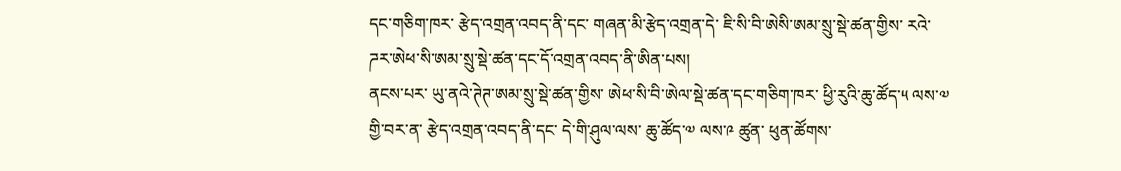དང་གཅིག་ཁར་ རྩེད་འགྲན་འབད་ནི་དང་ གཞན་མི་རྩེད་འགྲན་དེ་ ཇི་སི་བི་ཨེསི་ཨམ་སྲུ་སྡེ་ཚན་གྱིས་ རའེ་ཌར་ཨེཕ་སི་ཨམ་སྲུ་སྡེ་ཚན་དང་དོ་འགྲན་འབད་ནི་ཨིན་པས།
ནངས་པར་ ཡུ་ནའེ་ཊེཊ་ཨམ་སྲུ་སྡེ་ཚན་གྱིས་ ཨེཕ་སི་བི་ཨེལ་སྡེ་ཚན་དང་གཅིག་ཁར་ ཕྱི་རུའི་ཆུ་ཚོད་༥ ལས་༧ གྱི་བར་ན་ རྩེད་འགྲན་འབད་ནི་དང་ དེ་གི་ཤུལ་ལས་ ཆུ་ཚོད་༧ ལས་༩ ཚུན་ ཕུན་ཚོགས་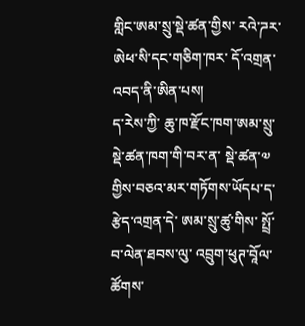གླིང་ཨམ་སྲུ་སྡེ་ཚན་གྱིས་ རའེ་ཌར་ཨེཕ་སི་དང་གཅིག་ཁར་ དོ་འགྲན་འབད་ནི་ཨིན་པས།
ད་རེས་ཀྱི་ ཆུ་ཁ་རྫོང་ཁག་ཨམ་སྲུ་སྡེ་ཚན་ཁག་གི་བར་ན་ སྡེ་ཚན་༧ གྱིས་བཅའ་མར་གཏོགས་ཡོདཔ་ད་ རྩེད་འགྲན་དེ་ ཨམ་སྲུ་ཚུ་གིས་ སྤྲོ་བ་ལེན་ཐབས་ལུ་ འབྲུག་ཕུཊ་བཱོལ་ཚོགས་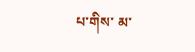པ་གིས་ མ་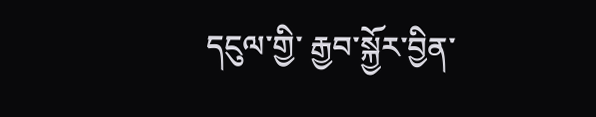དངུལ་གྱི་ རྒྱབ་སྐྱོར་བྱིན་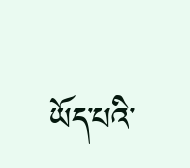ཡོད་པའི་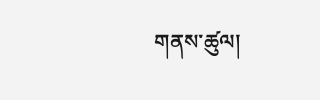གནས་ཚུལ།